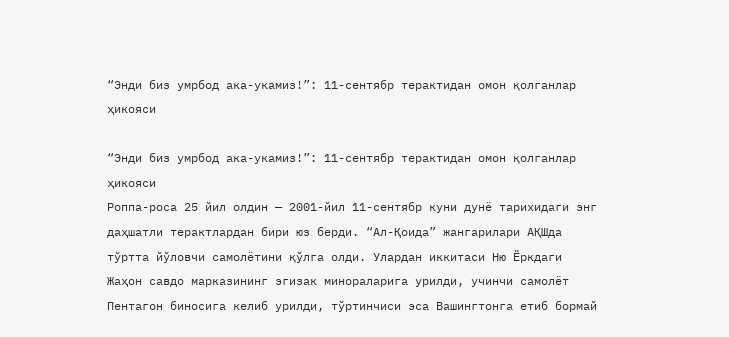“Энди биз умрбод ака-укамиз!”: 11-сентябр терактидан омон қолганлар ҳикояси

“Энди биз умрбод ака-укамиз!”: 11-сентябр терактидан омон қолганлар ҳикояси
Роппа-роса 25 йил олдин — 2001-йил 11-сентябр куни дунё тарихидаги энг даҳшатли терактлардан бири юз берди. “Ал-Қоида” жангарилари АҚШда тўртта йўловчи самолётини қўлга олди. Улардан иккитаси Ню Ёркдаги Жаҳон савдо марказининг эгизак минораларига урилди, учинчи самолёт Пентагон биносига келиб урилди, тўртинчиси эса Вашингтонга етиб бормай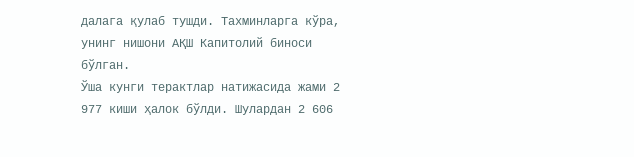далага қулаб тушди. Тахминларга кўра, унинг нишони АҚШ Капитолий биноси бўлган.
Ўша кунги терактлар натижасида жами 2 977 киши ҳалок бўлди. Шулардан 2 606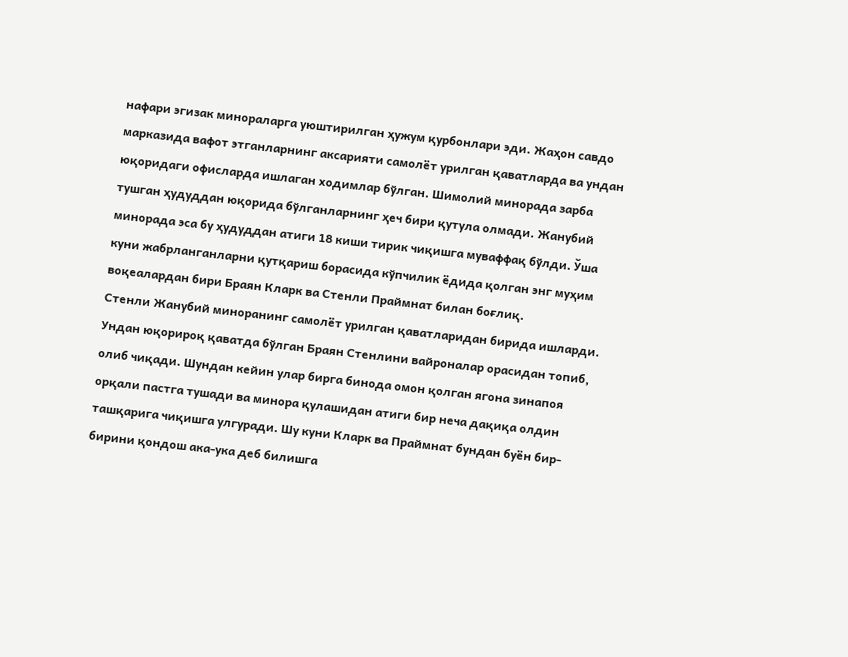нафари эгизак минораларга уюштирилган ҳужум қурбонлари эди. Жаҳон савдо марказида вафот этганларнинг аксарияти самолёт урилган қаватларда ва ундан юқоридаги офисларда ишлаган ходимлар бўлган. Шимолий минорада зарба тушган ҳудуддан юқорида бўлганларнинг ҳеч бири қутула олмади. Жанубий минорада эса бу ҳудуддан атиги 18 киши тирик чиқишга муваффақ бўлди. Ўша куни жабрланганларни қутқариш борасида кўпчилик ёдида қолган энг муҳим воқеалардан бири Браян Кларк ва Стенли Праймнат билан боғлиқ.
Стенли Жанубий миноранинг самолёт урилган қаватларидан бирида ишларди. Ундан юқорироқ қаватда бўлган Браян Стенлини вайроналар орасидан топиб, олиб чиқади. Шундан кейин улар бирга бинода омон қолган ягона зинапоя орқали пастга тушади ва минора қулашидан атиги бир неча дақиқа олдин ташқарига чиқишга улгуради. Шу куни Кларк ва Праймнат бундан буён бир-бирини қондош ака-ука деб билишга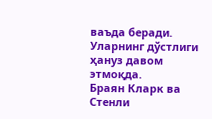ваъда беради. Уларнинг дўстлиги ҳануз давом этмоқда.
Браян Кларк ва Стенли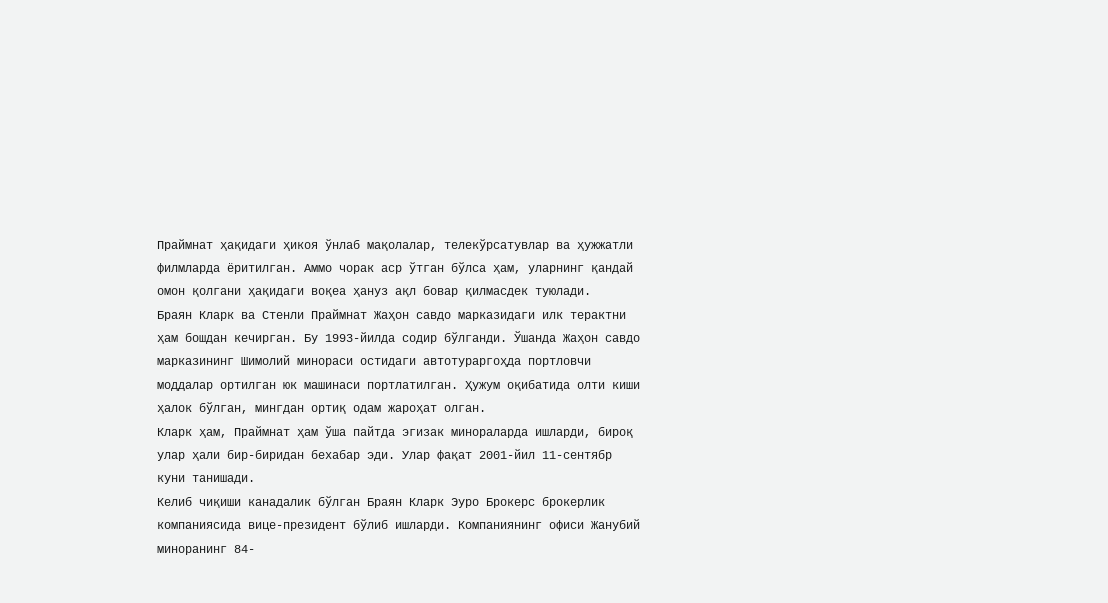Праймнат ҳақидаги ҳикоя ўнлаб мақолалар, телекўрсатувлар ва ҳужжатли филмларда ёритилган. Аммо чорак аср ўтган бўлса ҳам, уларнинг қандай омон қолгани ҳақидаги воқеа ҳануз ақл бовар қилмасдек туюлади.
Браян Кларк ва Стенли Праймнат Жаҳон савдо марказидаги илк терактни ҳам бошдан кечирган. Бу 1993-йилда содир бўлганди. Ўшанда Жаҳон савдо марказининг Шимолий минораси остидаги автотураргоҳда портловчи моддалар ортилган юк машинаси портлатилган. Ҳужум оқибатида олти киши ҳалок бўлган, мингдан ортиқ одам жароҳат олган.
Кларк ҳам, Праймнат ҳам ўша пайтда эгизак минораларда ишларди, бироқ улар ҳали бир-биридан бехабар эди. Улар фақат 2001-йил 11-сентябр куни танишади.
Келиб чиқиши канадалик бўлган Браян Кларк Эуро Брокерс брокерлик компаниясида вице-президент бўлиб ишларди. Компаниянинг офиси Жанубий миноранинг 84-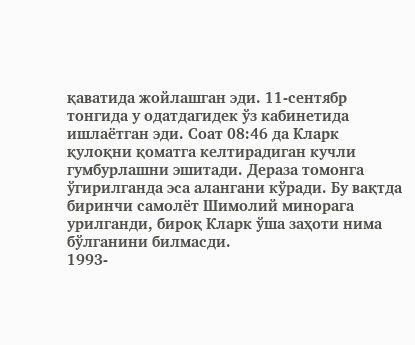қаватида жойлашган эди. 11-сентябр тонгида у одатдагидек ўз кабинетида ишлаётган эди. Соат 08:46 да Кларк қулоқни қоматга келтирадиган кучли гумбурлашни эшитади. Дераза томонга ўгирилганда эса алангани кўради. Бу вақтда биринчи самолёт Шимолий минорага урилганди, бироқ Кларк ўша заҳоти нима бўлганини билмасди.
1993-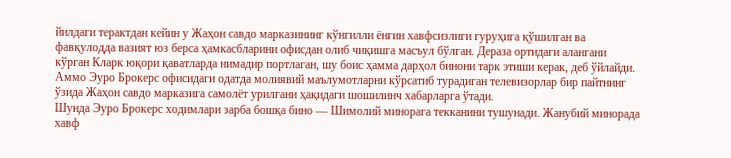йилдаги терактдан кейин у Жаҳон савдо марказининг кўнгилли ёнғин хавфсизлиги гуруҳига қўшилган ва фавқулодда вазият юз берса ҳамкасбларини офисдан олиб чиқишга масъул бўлган. Дераза ортидаги алангани кўрган Кларк юқори қаватларда нимадир портлаган, шу боис ҳамма дарҳол бинони тарк этиши керак, деб ўйлайди. Аммо Эуро Брокерс офисидаги одатда молиявий маълумотларни кўрсатиб турадиган телевизорлар бир пайтнинг ўзида Жаҳон савдо марказига самолёт урилгани ҳақидаги шошилинч хабарларга ўтади.
Шунда Эуро Брокерс ходимлари зарба бошқа бино — Шимолий минорага текканини тушунади. Жанубий минорада хавф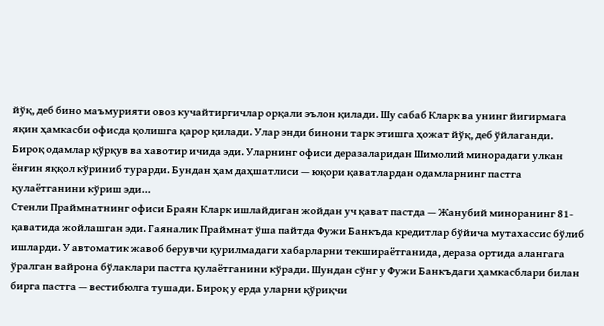йўқ, деб бино маъмурияти овоз кучайтиргичлар орқали эълон қилади. Шу сабаб Кларк ва унинг йигирмага яқин ҳамкасби офисда қолишга қарор қилади. Улар энди бинони тарк этишга ҳожат йўқ, деб ўйлаганди.
Бироқ одамлар қўрқув ва хавотир ичида эди. Уларнинг офиси деразаларидан Шимолий минорадаги улкан ёнғин яққол кўриниб турарди. Бундан ҳам даҳшатлиси — юқори қаватлардан одамларнинг пастга қулаётганини кўриш эди…
Стенли Праймнатнинг офиси Браян Кларк ишлайдиган жойдан уч қават пастда — Жанубий миноранинг 81-қаватида жойлашган эди. Гаяналик Праймнат ўша пайтда Фужи Банкъда кредитлар бўйича мутахассис бўлиб ишларди. У автоматик жавоб берувчи қурилмадаги хабарларни текшираётганида, дераза ортида алангага ўралган вайрона бўлаклари пастга қулаётганини кўради. Шундан сўнг у Фужи Банкъдаги ҳамкасблари билан бирга пастга — вестибюлга тушади. Бироқ у ерда уларни қўриқчи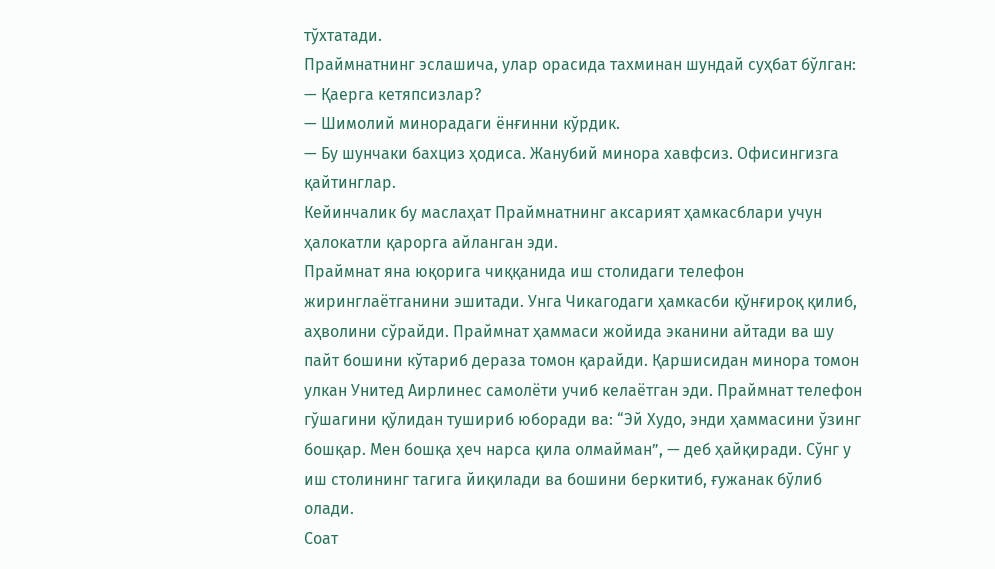тўхтатади.
Праймнатнинг эслашича, улар орасида тахминан шундай суҳбат бўлган:
— Қаерга кетяпсизлар?
— Шимолий минорадаги ёнғинни кўрдик.
— Бу шунчаки бахциз ҳодиса. Жанубий минора хавфсиз. Офисингизга қайтинглар.
Кейинчалик бу маслаҳат Праймнатнинг аксарият ҳамкасблари учун ҳалокатли қарорга айланган эди.
Праймнат яна юқорига чиққанида иш столидаги телефон жиринглаётганини эшитади. Унга Чикагодаги ҳамкасби қўнғироқ қилиб, аҳволини сўрайди. Праймнат ҳаммаси жойида эканини айтади ва шу пайт бошини кўтариб дераза томон қарайди. Қаршисидан минора томон улкан Унитед Аирлинес самолёти учиб келаётган эди. Праймнат телефон гўшагини қўлидан тушириб юборади ва: “Эй Худо, энди ҳаммасини ўзинг бошқар. Мен бошқа ҳеч нарса қила олмайман”, — деб ҳайқиради. Сўнг у иш столининг тагига йиқилади ва бошини беркитиб, ғужанак бўлиб олади.
Соат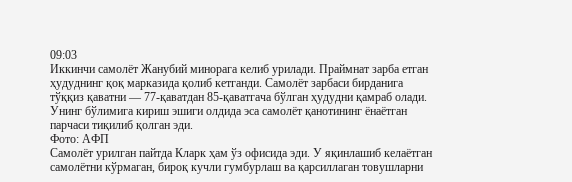09:03
Иккинчи самолёт Жанубий минорага келиб урилади. Праймнат зарба етган ҳудуднинг қоқ марказида қолиб кетганди. Самолёт зарбаси бирданига тўққиз қаватни — 77-қаватдан 85-қаватгача бўлган ҳудудни қамраб олади. Унинг бўлимига кириш эшиги олдида эса самолёт қанотининг ёнаётган парчаси тиқилиб қолган эди.
Фото: АФП
Самолёт урилган пайтда Кларк ҳам ўз офисида эди. У яқинлашиб келаётган самолётни кўрмаган, бироқ кучли гумбурлаш ва қарсиллаган товушларни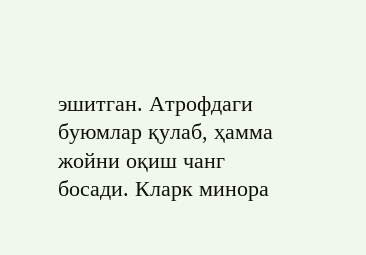эшитган. Атрофдаги буюмлар қулаб, ҳамма жойни оқиш чанг босади. Кларк минора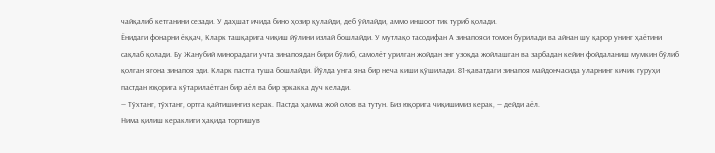чайқалиб кетганини сезади. У даҳшат ичида бино ҳозир қулайди, деб ўйлайди, аммо иншоот тик туриб қолади.
Ёнидаги фонарни ёққач, Кларк ташқарига чиқиш йўлини излай бошлайди. У мутлақо тасодифан А зинапояси томон бурилади ва айнан шу қарор унинг ҳаётини сақлаб қолади. Бу Жанубий минорадаги учта зинапоядан бири бўлиб, самолёт урилган жойдан энг узоқда жойлашган ва зарбадан кейин фойдаланиш мумкин бўлиб қолган ягона зинапоя эди. Кларк пастга туша бошлайди. Йўлда унга яна бир неча киши қўшилади. 81-қаватдаги зинапоя майдончасида уларнинг кичик гуруҳи пастдан юқорига кўтарилаётган бир аёл ва бир эркакка дуч келади.
— Тўхтанг, тўхтанг, ортга қайтишингиз керак. Пастда ҳамма жой олов ва тутун. Биз юқорига чиқишимиз керак, — дейди аёл.
Нима қилиш кераклиги ҳақида тортишув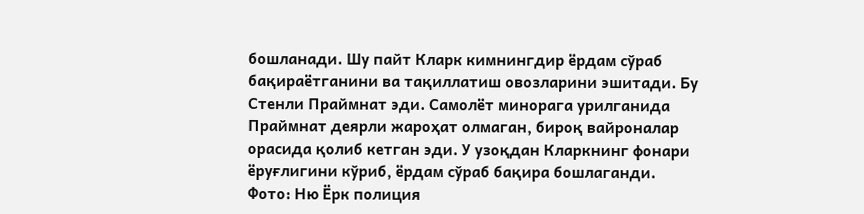бошланади. Шу пайт Кларк кимнингдир ёрдам сўраб бақираётганини ва тақиллатиш овозларини эшитади. Бу Стенли Праймнат эди. Самолёт минорага урилганида Праймнат деярли жароҳат олмаган, бироқ вайроналар орасида қолиб кетган эди. У узоқдан Кларкнинг фонари ёруғлигини кўриб, ёрдам сўраб бақира бошлаганди.
Фото: Ню Ёрк полиция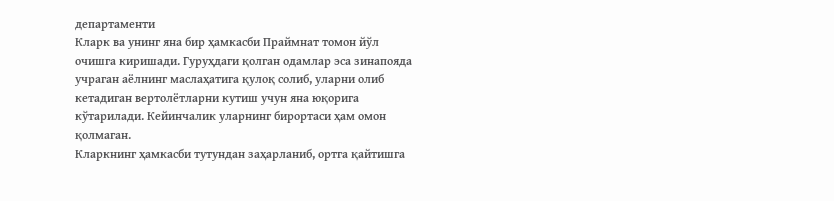департаменти
Кларк ва унинг яна бир ҳамкасби Праймнат томон йўл очишга киришади. Гуруҳдаги қолган одамлар эса зинапояда учраган аёлнинг маслаҳатига қулоқ солиб, уларни олиб кетадиган вертолётларни кутиш учун яна юқорига кўтарилади. Кейинчалик уларнинг бирортаси ҳам омон қолмаган.
Кларкнинг ҳамкасби тутундан заҳарланиб, ортга қайтишга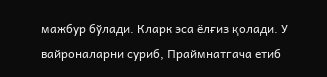мажбур бўлади. Кларк эса ёлғиз қолади. У вайроналарни суриб, Праймнатгача етиб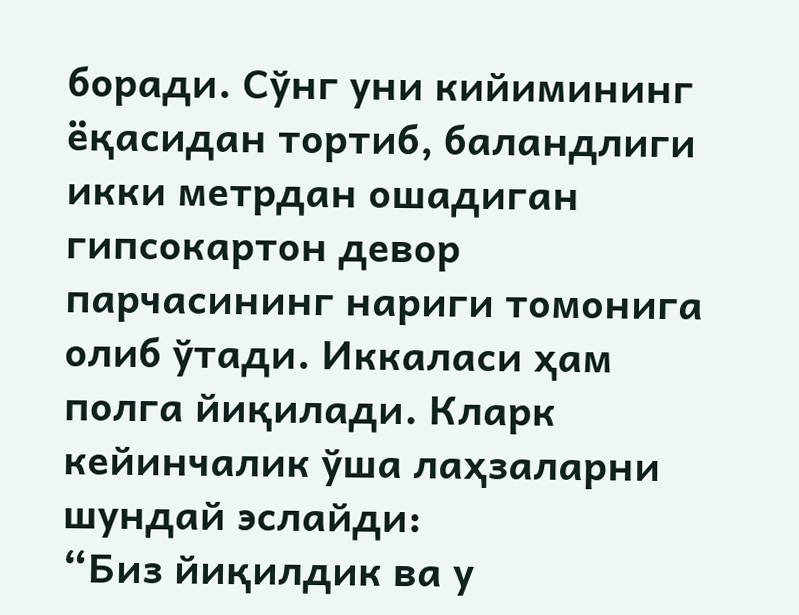боради. Сўнг уни кийимининг ёқасидан тортиб, баландлиги икки метрдан ошадиган гипсокартон девор парчасининг нариги томонига олиб ўтади. Иккаласи ҳам полга йиқилади. Кларк кейинчалик ўша лаҳзаларни шундай эслайди:
“Биз йиқилдик ва у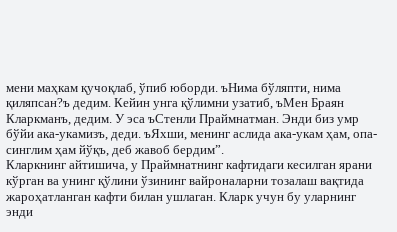мени маҳкам қучоқлаб, ўпиб юборди. ъНима бўляпти, нима қиляпсан?ъ дедим. Кейин унга қўлимни узатиб, ъМен Браян Кларкманъ, дедим. У эса ъСтенли Праймнатман. Энди биз умр бўйи ака-укамизъ, деди. ъЯхши, менинг аслида ака-укам ҳам, опа-синглим ҳам йўқъ, деб жавоб бердим”.
Кларкнинг айтишича, у Праймнатнинг кафтидаги кесилган ярани кўрган ва унинг қўлини ўзининг вайроналарни тозалаш вақтида жароҳатланган кафти билан ушлаган. Кларк учун бу уларнинг энди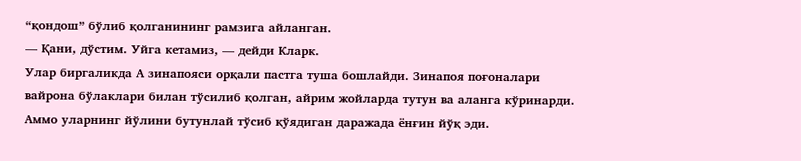“қондош” бўлиб қолганининг рамзига айланган.
— Қани, дўстим. Уйга кетамиз, — дейди Кларк.
Улар биргаликда А зинапояси орқали пастга туша бошлайди. Зинапоя поғоналари вайрона бўлаклари билан тўсилиб қолган, айрим жойларда тутун ва аланга кўринарди. Аммо уларнинг йўлини бутунлай тўсиб қўядиган даражада ёнғин йўқ эди.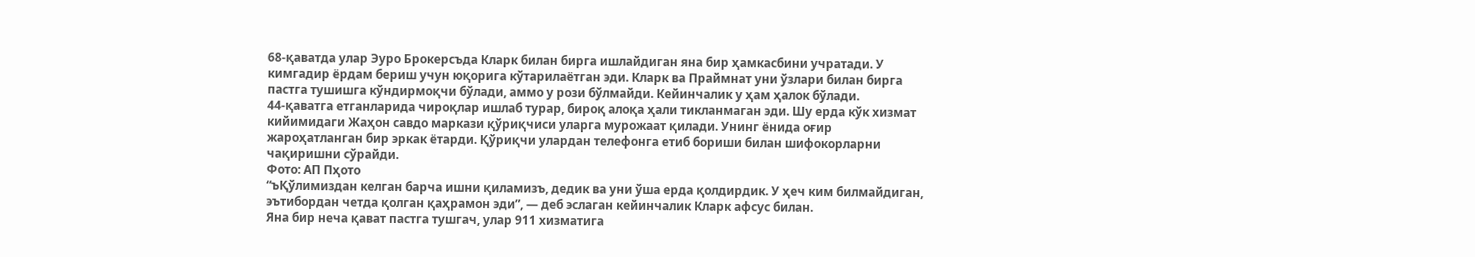68-қаватда улар Эуро Брокерсъда Кларк билан бирга ишлайдиган яна бир ҳамкасбини учратади. У кимгадир ёрдам бериш учун юқорига кўтарилаётган эди. Кларк ва Праймнат уни ўзлари билан бирга пастга тушишга кўндирмоқчи бўлади, аммо у рози бўлмайди. Кейинчалик у ҳам ҳалок бўлади.
44-қаватга етганларида чироқлар ишлаб турар, бироқ алоқа ҳали тикланмаган эди. Шу ерда кўк хизмат кийимидаги Жаҳон савдо маркази қўриқчиси уларга мурожаат қилади. Унинг ёнида оғир жароҳатланган бир эркак ётарди. Қўриқчи улардан телефонга етиб бориши билан шифокорларни чақиришни сўрайди.
Фото: АП Пҳото
“ъҚўлимиздан келган барча ишни қиламизъ, дедик ва уни ўша ерда қолдирдик. У ҳеч ким билмайдиган, эътибордан четда қолган қаҳрамон эди”, — деб эслаган кейинчалик Кларк афсус билан.
Яна бир неча қават пастга тушгач, улар 911 хизматига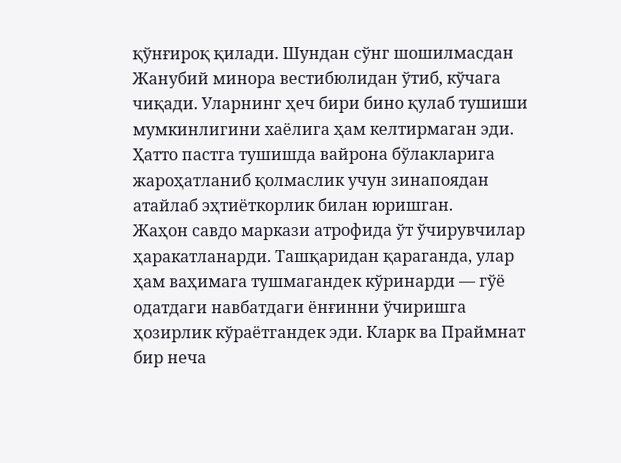қўнғироқ қилади. Шундан сўнг шошилмасдан Жанубий минора вестибюлидан ўтиб, кўчага чиқади. Уларнинг ҳеч бири бино қулаб тушиши мумкинлигини хаёлига ҳам келтирмаган эди. Ҳатто пастга тушишда вайрона бўлакларига жароҳатланиб қолмаслик учун зинапоядан атайлаб эҳтиёткорлик билан юришган.
Жаҳон савдо маркази атрофида ўт ўчирувчилар ҳаракатланарди. Ташқаридан қараганда, улар ҳам ваҳимага тушмагандек кўринарди — гўё одатдаги навбатдаги ёнғинни ўчиришга ҳозирлик кўраётгандек эди. Кларк ва Праймнат бир неча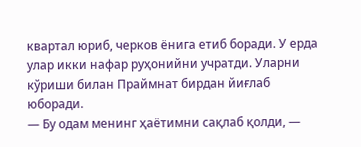квартал юриб, черков ёнига етиб боради. У ерда улар икки нафар руҳонийни учратди. Уларни кўриши билан Праймнат бирдан йиғлаб юборади.
— Бу одам менинг ҳаётимни сақлаб қолди, —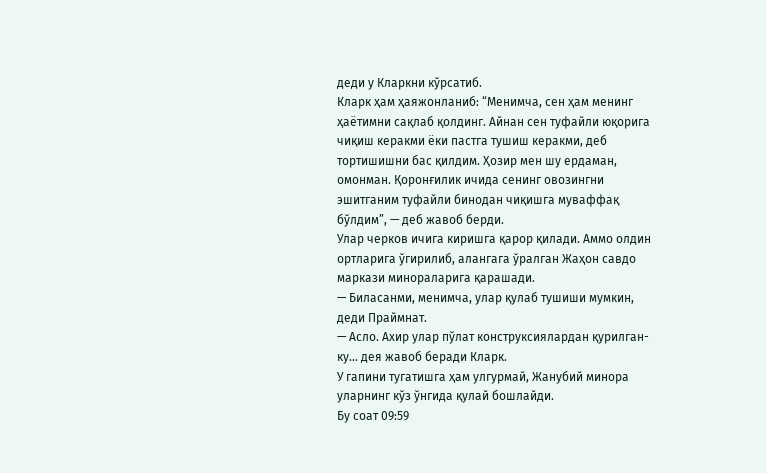деди у Кларкни кўрсатиб.
Кларк ҳам ҳаяжонланиб: “Менимча, сен ҳам менинг ҳаётимни сақлаб қолдинг. Айнан сен туфайли юқорига чиқиш керакми ёки пастга тушиш керакми, деб тортишишни бас қилдим. Ҳозир мен шу ердаман, омонман. Қоронғилик ичида сенинг овозингни эшитганим туфайли бинодан чиқишга муваффақ бўлдим”, — деб жавоб берди.
Улар черков ичига киришга қарор қилади. Аммо олдин ортларига ўгирилиб, алангага ўралган Жаҳон савдо маркази минораларига қарашади.
— Биласанми, менимча, улар қулаб тушиши мумкин, деди Праймнат.
— Асло. Ахир улар пўлат конструксиялардан қурилган-ку... дея жавоб беради Кларк.
У гапини тугатишга ҳам улгурмай, Жанубий минора уларнинг кўз ўнгида қулай бошлайди.
Бу соат 09:59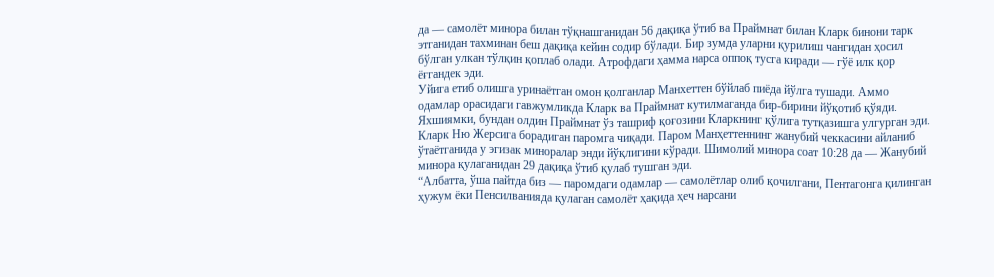да — самолёт минора билан тўқнашганидан 56 дақиқа ўтиб ва Праймнат билан Кларк бинони тарк этганидан тахминан беш дақиқа кейин содир бўлади. Бир зумда уларни қурилиш чангидан ҳосил бўлган улкан тўлқин қоплаб олади. Атрофдаги ҳамма нарса оппоқ тусга киради — гўё илк қор ёғгандек эди.
Уйига етиб олишга уринаётган омон қолганлар Манхеттен бўйлаб пиёда йўлга тушади. Аммо одамлар орасидаги гавжумликда Кларк ва Праймнат кутилмаганда бир-бирини йўқотиб қўяди. Яхшиямки, бундан олдин Праймнат ўз ташриф қоғозини Кларкнинг қўлига тутқазишга улгурган эди.
Кларк Ню Жерсига борадиган паромга чиқади. Паром Манҳеттеннинг жанубий чеккасини айланиб ўтаётганида у эгизак миноралар энди йўқлигини кўради. Шимолий минора соат 10:28 да — Жанубий минора қулаганидан 29 дақиқа ўтиб қулаб тушган эди.
“Албатта, ўша пайтда биз — паромдаги одамлар — самолётлар олиб қочилгани, Пентагонга қилинган ҳужум ёки Пенсилванияда қулаган самолёт ҳақида ҳеч нарсани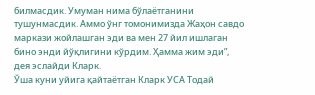билмасдик. Умуман нима бўлаётганини тушунмасдик. Аммо ўнг томонимизда Жаҳон савдо маркази жойлашган эди ва мен 27 йил ишлаган бино энди йўқлигини кўрдим. Ҳамма жим эди”, дея эслайди Кларк.
Ўша куни уйига қайтаётган Кларк УСА Тодай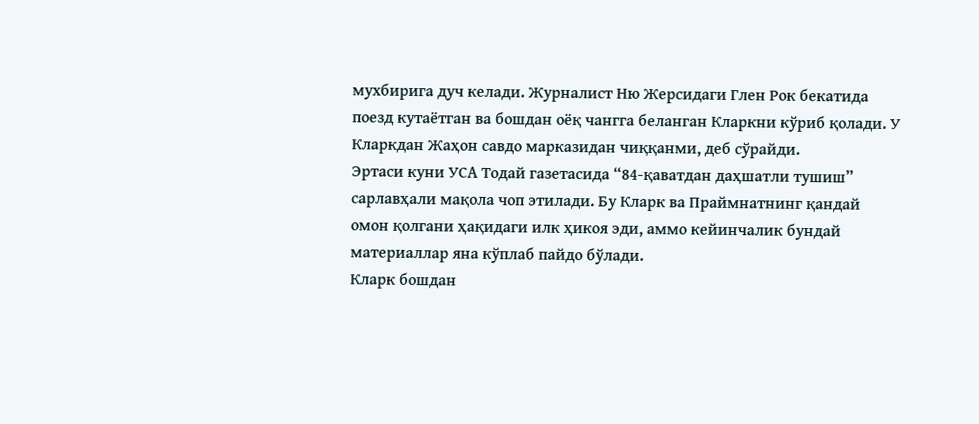мухбирига дуч келади. Журналист Ню Жерсидаги Глен Рок бекатида поезд кутаётган ва бошдан оёқ чангга беланган Кларкни кўриб қолади. У Кларкдан Жаҳон савдо марказидан чиққанми, деб сўрайди.
Эртаси куни УСА Тодай газетасида “84-қаватдан даҳшатли тушиш” сарлавҳали мақола чоп этилади. Бу Кларк ва Праймнатнинг қандай омон қолгани ҳақидаги илк ҳикоя эди, аммо кейинчалик бундай материаллар яна кўплаб пайдо бўлади.
Кларк бошдан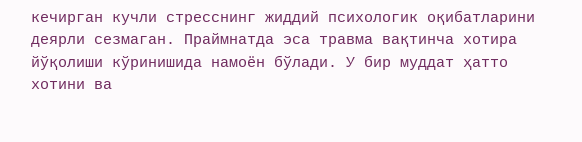кечирган кучли стресснинг жиддий психологик оқибатларини деярли сезмаган. Праймнатда эса травма вақтинча хотира йўқолиши кўринишида намоён бўлади. У бир муддат ҳатто хотини ва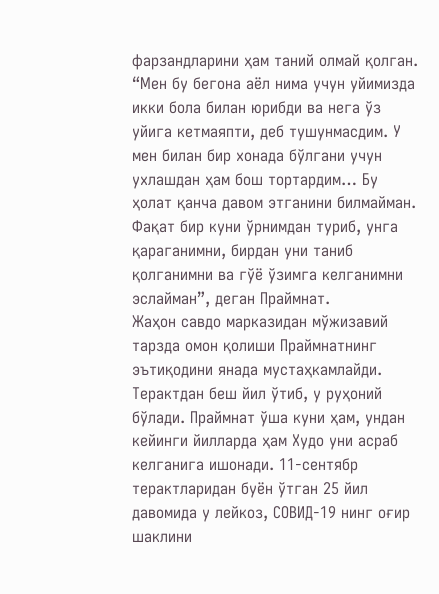фарзандларини ҳам таний олмай қолган.
“Мен бу бегона аёл нима учун уйимизда икки бола билан юрибди ва нега ўз уйига кетмаяпти, деб тушунмасдим. У мен билан бир хонада бўлгани учун ухлашдан ҳам бош тортардим… Бу ҳолат қанча давом этганини билмайман. Фақат бир куни ўрнимдан туриб, унга қараганимни, бирдан уни таниб қолганимни ва гўё ўзимга келганимни эслайман”, деган Праймнат.
Жаҳон савдо марказидан мўжизавий тарзда омон қолиши Праймнатнинг эътиқодини янада мустаҳкамлайди. Терактдан беш йил ўтиб, у руҳоний бўлади. Праймнат ўша куни ҳам, ундан кейинги йилларда ҳам Худо уни асраб келганига ишонади. 11-сентябр терактларидан буён ўтган 25 йил давомида у лейкоз, СОВИД-19 нинг оғир шаклини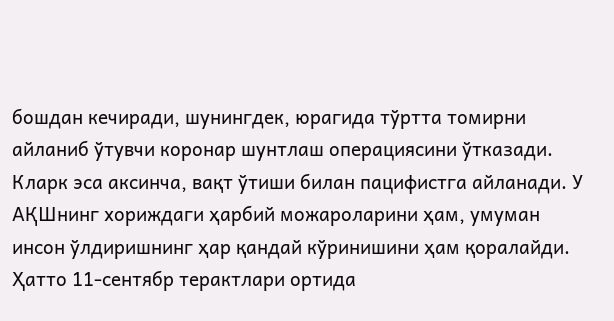бошдан кечиради, шунингдек, юрагида тўртта томирни айланиб ўтувчи коронар шунтлаш операциясини ўтказади.
Кларк эса аксинча, вақт ўтиши билан пацифистга айланади. У АҚШнинг хориждаги ҳарбий можароларини ҳам, умуман инсон ўлдиришнинг ҳар қандай кўринишини ҳам қоралайди. Ҳатто 11-сентябр терактлари ортида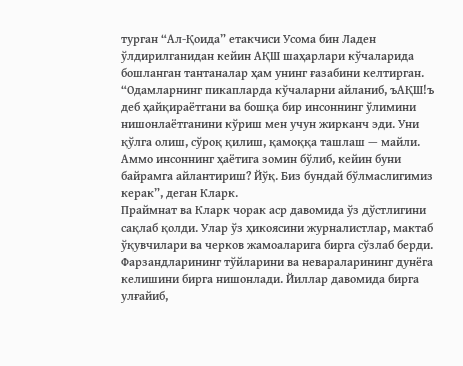турган “Ал-Қоида” етакчиси Усома бин Ладен ўлдирилганидан кейин АҚШ шаҳарлари кўчаларида бошланган тантаналар ҳам унинг ғазабини келтирган.
“Одамларнинг пикапларда кўчаларни айланиб, ъАҚШ!ъ деб ҳайқираётгани ва бошқа бир инсоннинг ўлимини нишонлаётганини кўриш мен учун жирканч эди. Уни қўлга олиш, сўроқ қилиш, қамоққа ташлаш — майли. Аммо инсоннинг ҳаётига зомин бўлиб, кейин буни байрамга айлантириш? Йўқ. Биз бундай бўлмаслигимиз керак”, деган Кларк.
Праймнат ва Кларк чорак аср давомида ўз дўстлигини сақлаб қолди. Улар ўз ҳикоясини журналистлар, мактаб ўқувчилари ва черков жамоаларига бирга сўзлаб берди. Фарзандларининг тўйларини ва невараларининг дунёга келишини бирга нишонлади. Йиллар давомида бирга улғайиб,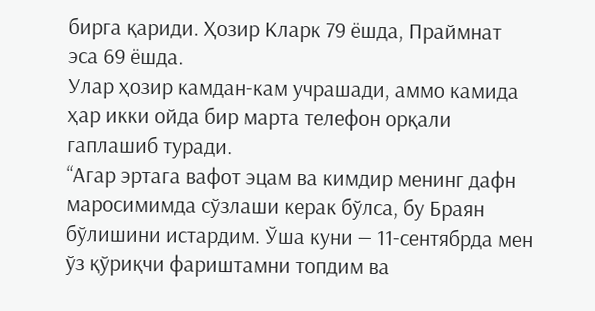бирга қариди. Ҳозир Кларк 79 ёшда, Праймнат эса 69 ёшда.
Улар ҳозир камдан-кам учрашади, аммо камида ҳар икки ойда бир марта телефон орқали гаплашиб туради.
“Агар эртага вафот эцам ва кимдир менинг дафн маросимимда сўзлаши керак бўлса, бу Браян бўлишини истардим. Ўша куни — 11-сентябрда мен ўз қўриқчи фариштамни топдим ва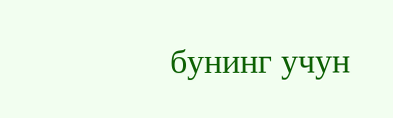бунинг учун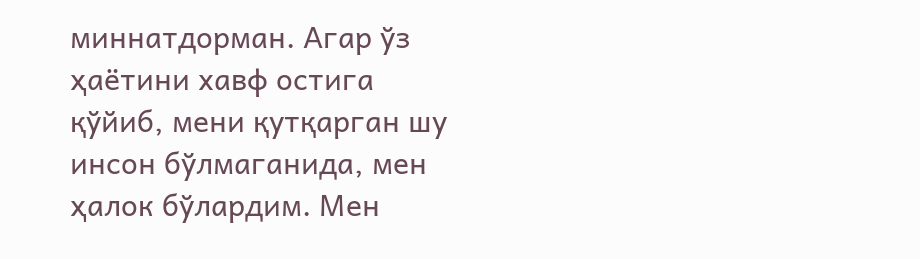миннатдорман. Агар ўз ҳаётини хавф остига қўйиб, мени қутқарган шу инсон бўлмаганида, мен ҳалок бўлардим. Мен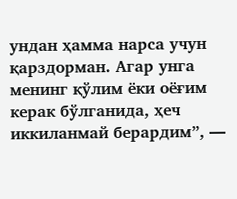ундан ҳамма нарса учун қарздорман. Агар унга менинг қўлим ёки оёғим керак бўлганида, ҳеч иккиланмай берардим”, —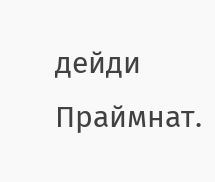дейди Праймнат.